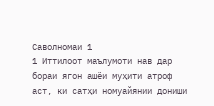Саволномаи 1
1 Иттилоот маълумоти нав дар бораи ягон ашёи муҳити атроф аст, ки сатҳи номуайянии дониши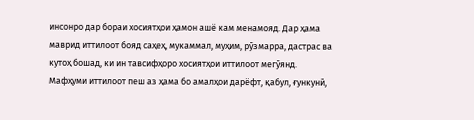инсонро дар бораи хосиятҳои ҳамон ашё кам менамояд. Дар ҳама маврид иттилоот бояд саҳеҳ, мукаммал, муҳим, рӯзмарра, дастрас ва кутоҳ бошад, ки ин тавсифҳоро хосиятҳои иттилоот мегӯянд.
Мафҳуми иттилоот пеш аз ҳама бо амалҳои дарёфт, қабул, ғункунӣ,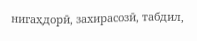нигаҳдорӣ, захирасозӣ, табдил,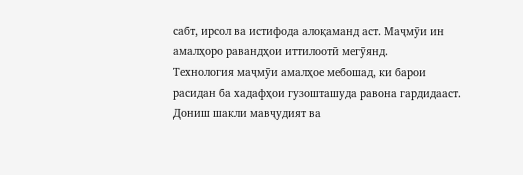сабт, ирсол ва истифода алоқаманд аст. Маҷмӯи ин амалҳоро равандҳои иттилоотӣ мегӯянд.
Технология маҷмӯи амалҳое мебошад, ки барои расидан ба хадафҳои гузошташуда равона гардидааст.
Дониш шакли мавҷудият ва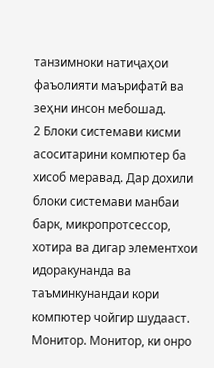танзимноки натиҷаҳои фаъолияти маърифатӣ ва зеҳни инсон мебошад.
2 Блоки системави кисми асоситарини компютер ба хисоб меравад. Дар дохили блоки системави манбаи барк, микропротсессор, хотира ва дигар элементхои идоракунанда ва таъминкунандаи кори компютер чойгир шудааст.
Монитор. Монитор, ки онро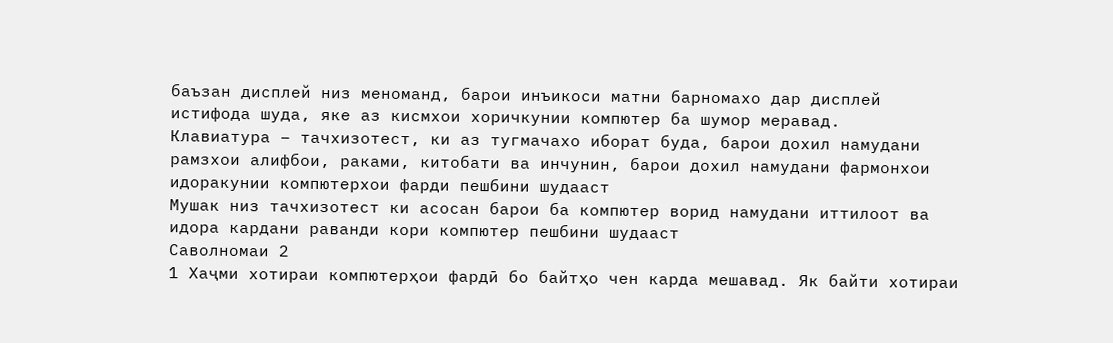баъзан дисплей низ меноманд, барои инъикоси матни барномахо дар дисплей истифода шуда, яке аз кисмхои хоричкунии компютер ба шумор меравад.
Клавиатура – тачхизотест, ки аз тугмачахо иборат буда, барои дохил намудани рамзхои алифбои, раками, китобати ва инчунин, барои дохил намудани фармонхои идоракунии компютерхои фарди пешбини шудааст
Мушак низ тачхизотест ки асосан барои ба компютер ворид намудани иттилоот ва идора кардани раванди кори компютер пешбини шудааст
Саволномаи 2
1 Хаҷми хотираи компютерҳои фардӣ бо байтҳо чен карда мешавад. Як байти хотираи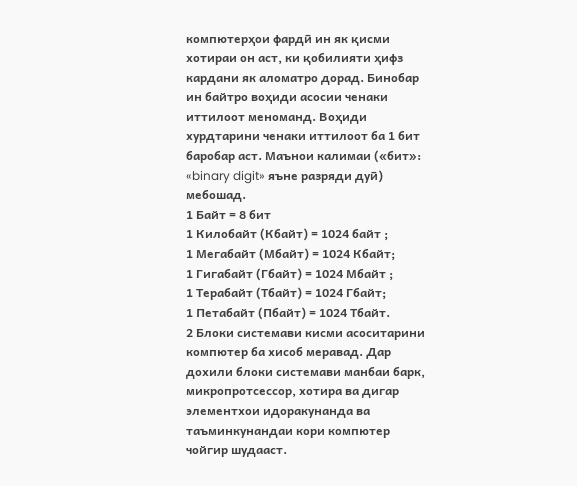компютерҳои фардӣ ин як қисми хотираи он аст, ки қобилияти ҳифз кардани як аломатро дорад. Бинобар ин байтро воҳиди асосии ченаки иттилоот меноманд. Воҳиди хурдтарини ченаки иттилоот ба 1 бит баробар аст. Маънои калимаи («бит»: «binary digit» яъне разряди дуӣ) мебошад.
1 Байт = 8 бит
1 Килобайт (Кбайт) = 1024 байт ;
1 Мегабайт (Мбайт) = 1024 Кбайт;
1 Гигабайт (Гбайт) = 1024 Мбайт ;
1 Терабайт (Тбайт) = 1024 Гбайт;
1 Петабайт (Пбайт) = 1024 Тбайт.
2 Блоки системави кисми асоситарини компютер ба хисоб меравад. Дар дохили блоки системави манбаи барк, микропротсессор, хотира ва дигар элементхои идоракунанда ва таъминкунандаи кори компютер чойгир шудааст.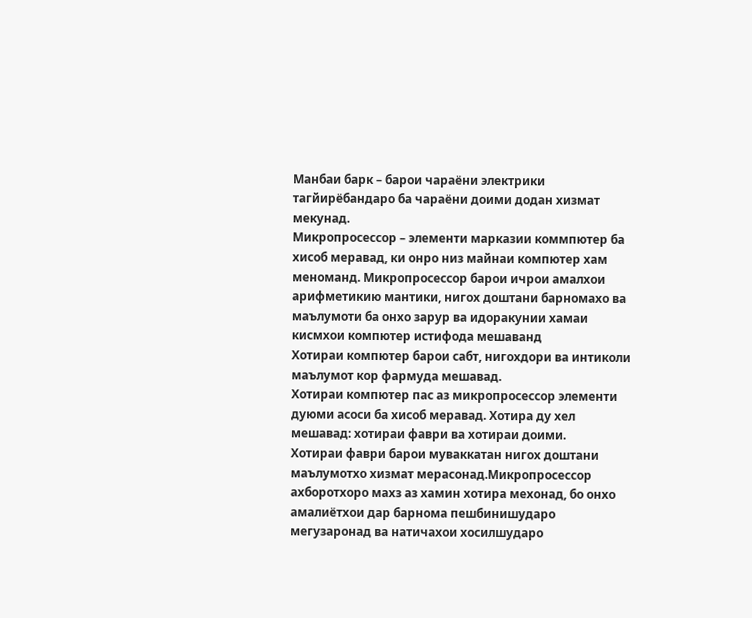Манбаи барк – барои чараёни электрики тагйирёбандаро ба чараёни доими додан хизмат мекунад.
Микропросессор – элементи марказии коммпютер ба хисоб меравад, ки онро низ майнаи компютер хам меноманд. Микропросессор барои ичрои амалхои арифметикию мантики, нигох доштани барномахо ва маълумоти ба онхо зарур ва идоракунии хамаи кисмхои компютер истифода мешаванд
Хотираи компютер барои сабт, нигохдори ва интиколи маълумот кор фармуда мешавад.
Хотираи компютер пас аз микропросессор элементи дуюми асоси ба хисоб меравад. Хотира ду хел мешавад: хотираи фаври ва хотираи доими.
Хотираи фаври барои муваккатан нигох доштани маълумотхо хизмат мерасонад.Микропросессор ахборотхоро махз аз хамин хотира мехонад, бо онхо амалиётхои дар барнома пешбинишударо мегузаронад ва натичахои хосилшударо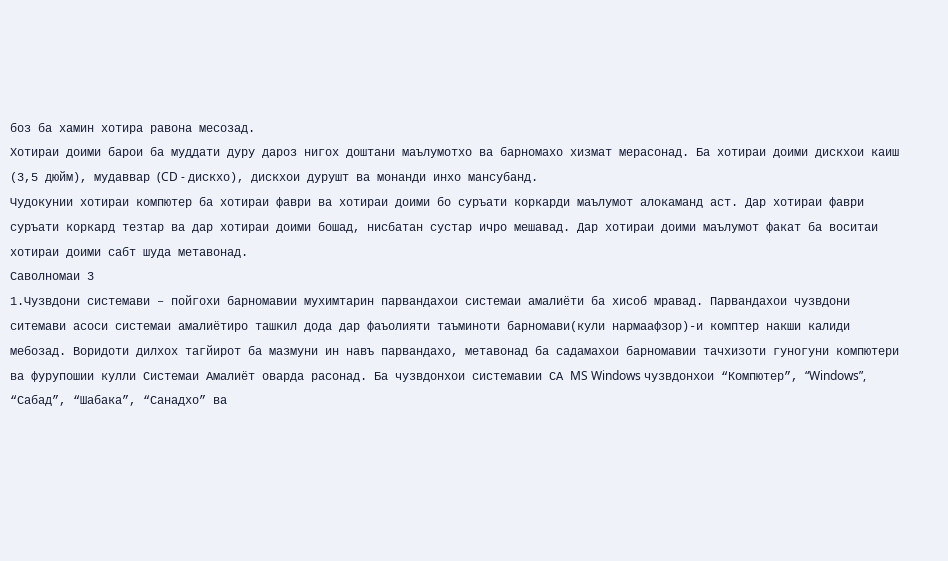боз ба хамин хотира равона месозад.
Хотираи доими барои ба муддати дуру дароз нигох доштани маълумотхо ва барномахо хизмат мерасонад. Ба хотираи доими дискхои каиш (3,5 дюйм), мудаввар (CD - дискхо), дискхои дурушт ва монанди инхо мансубанд.
Чудокунии хотираи компютер ба хотираи фаври ва хотираи доими бо суръати коркарди маълумот алокаманд аст. Дар хотираи фаври суръати коркард тезтар ва дар хотираи доими бошад, нисбатан сустар ичро мешавад. Дар хотираи доими маълумот факат ба воситаи хотираи доими сабт шуда метавонад.
Саволномаи 3
1.Чузвдони системави – пойгохи барномавии мухимтарин парвандахои системаи амалиёти ба хисоб мравад. Парвандахои чузвдони ситемави асоси системаи амалиётиро ташкил дода дар фаъолияти таъминоти барномави(кули нармаафзор)-и комптер накши калиди мебозад. Воридоти дилхох тагйирот ба мазмуни ин навъ парвандахо, метавонад ба садамахои барномавии тачхизоти гуногуни компютери ва фурупошии кулли Системаи Амалиёт оварда расонад. Ба чузвдонхои системавии СА MS Windows чузвдонхои “Компютер”, “Windows”, “Сабад”, “Шабака”, “Санадхо” ва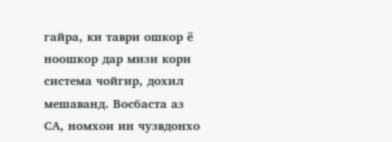гайра, ки таври ошкор ё ноошкор дар мизи кори система чойгир, дохил мешаванд. Восбаста аз СА, номхои ин чузвдонхо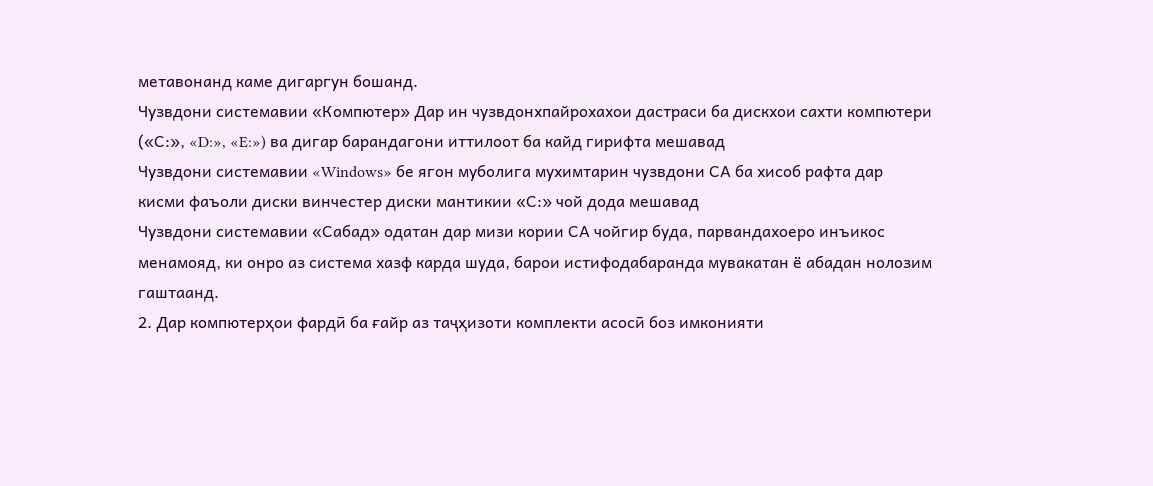метавонанд каме дигаргун бошанд.
Чузвдони системавии «Компютер» Дар ин чузвдонхпайрохахои дастраси ба дискхои сахти компютери («С:», «D:», «E:») ва дигар барандагони иттилоот ба кайд гирифта мешавад
Чузвдони системавии «Windows» бе ягон муболига мухимтарин чузвдони СА ба хисоб рафта дар кисми фаъоли диски винчестер диски мантикии «С:» чой дода мешавад
Чузвдони системавии «Сабад» одатан дар мизи кории СА чойгир буда, парвандахоеро инъикос менамояд, ки онро аз система хазф карда шуда, барои истифодабаранда мувакатан ё абадан нолозим гаштаанд.
2. Дар компютерҳои фардӣ ба ғайр аз таҷҳизоти комплекти асосӣ боз имконияти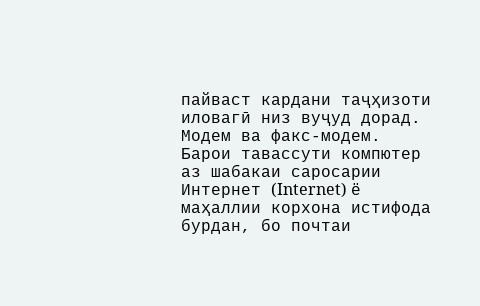пайваст кардани таҷҳизоти иловагӣ низ вуҷуд дорад.
Модем ва факс-модем. Барои тавассути компютер аз шабакаи саросарии Интернет (Internet) ё маҳаллии корхона истифода бурдан, бо почтаи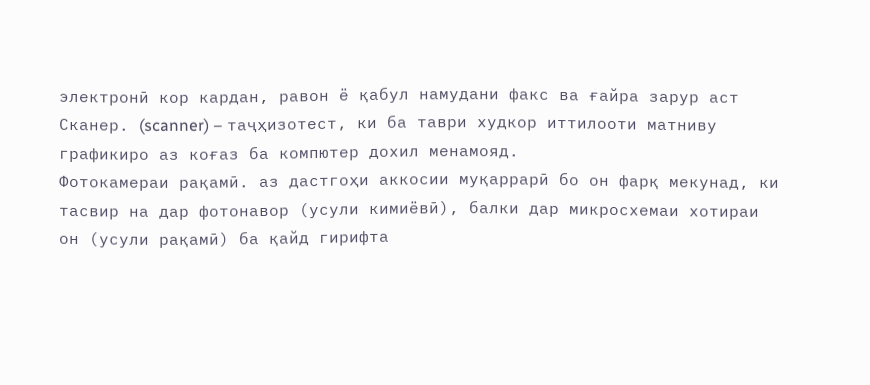электронӣ кор кардан, равон ё қабул намудани факс ва ғайра зарур аст
Сканер. (scanner) – таҷҳизотест, ки ба таври худкор иттилооти матниву графикиро аз коғаз ба компютер дохил менамояд.
Фотокамераи рақамӣ. аз дастгоҳи аккосии муқаррарӣ бо он фарқ мекунад, ки тасвир на дар фотонавор (усули кимиёвӣ), балки дар микросхемаи хотираи он (усули рақамӣ) ба қайд гирифта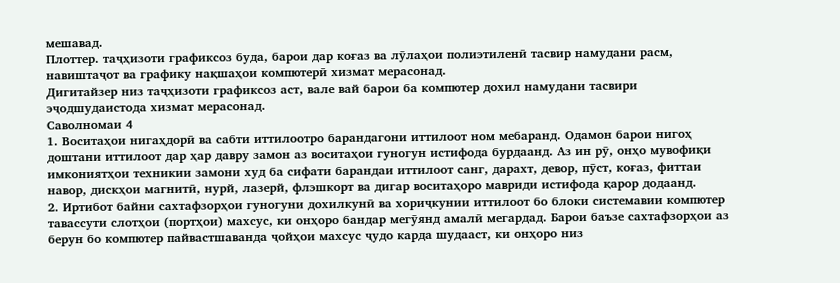мешавад.
Плоттер. таҷҳизоти графиксоз буда, барои дар коғаз ва лӯлаҳои полиэтиленӣ тасвир намудани расм, навиштаҷот ва графику нақшаҳои компютерӣ хизмат мерасонад.
Дигитайзер низ таҷҳизоти графиксоз аст, вале вай барои ба компютер дохил намудани тасвири эҷодшудаистода хизмат мерасонад.
Саволномаи 4
1. Воситаҳои нигаҳдорӣ ва сабти иттилоотро барандагони иттилоот ном мебаранд. Одамон барои нигоҳ доштани иттилоот дар ҳар давру замон аз воситаҳои гуногун истифода бурдаанд. Аз ин рӯ, онҳо мувофиқи имкониятҳои техникии замони худ ба сифати барандаи иттилоот санг, дарахт, девор, пӯст, коғаз, фиттаи навор, дискҳои магнитӣ, нурй, лазерй, флэшкорт ва дигар воситаҳоро мавриди истифода қарор додаанд.
2. Иртибот байни сахтафзорҳои гуногуни дохилкунӣ ва хориҷкунии иттилоот бо блоки системавии компютер тавассути слотҳои (портҳои) махсус, ки онҳоро бандар мегӯянд амалӣ мегардад. Барои баъзе сахтафзорҳои аз берун бо компютер пайвастшаванда ҷойҳои махсус ҷудо карда шудааст, ки онҳоро низ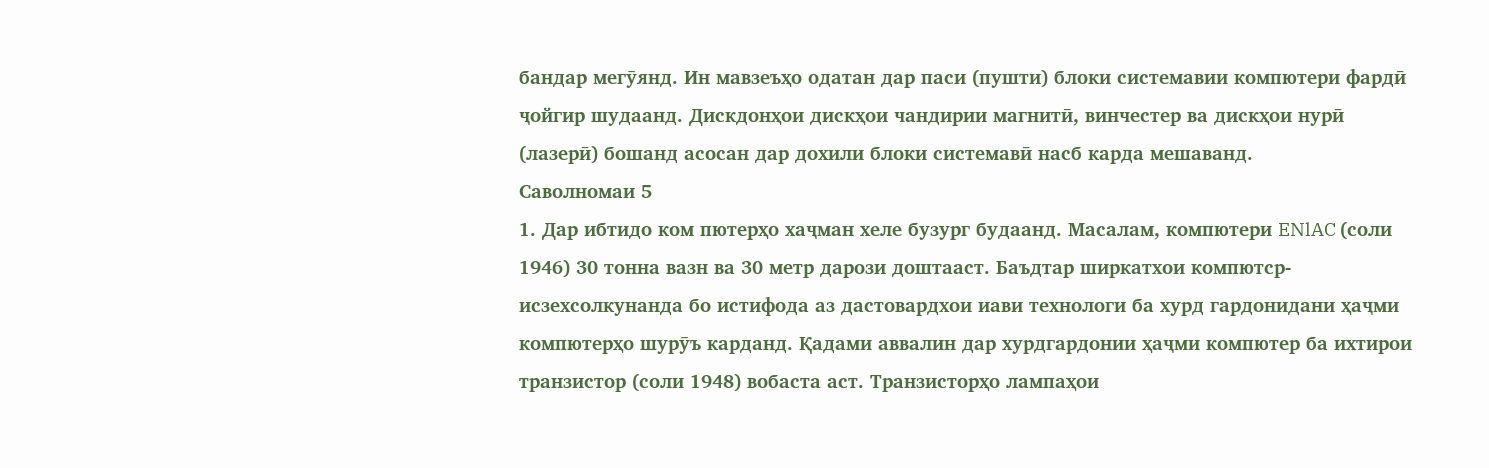бандар мегӯянд. Ин мавзеъҳо одатан дар паси (пушти) блоки системавии компютери фардӣ ҷойгир шудаанд. Дискдонҳои дискҳои чандирии магнитӣ, винчестер ва дискҳои нурӣ (лазерӣ) бошанд асосан дар дохили блоки системавӣ насб карда мешаванд.
Саволномаи 5
1. Дар ибтидо ком пютерҳо хаҷман хеле бузург будаанд. Масалам, компютери ENlAC (соли 1946) 30 тонна вазн ва 30 метр дарози доштааст. Баъдтар ширкатхои компютср- исзехсолкунанда бо истифода аз дастовардхои иави технологи ба хурд гардонидани ҳаҷми компютерҳо шурӯъ карданд. Қадами аввалин дар хурдгардонии ҳаҷми компютер ба ихтирои транзистор (соли 1948) вобаста аст. Транзисторҳо лампаҳои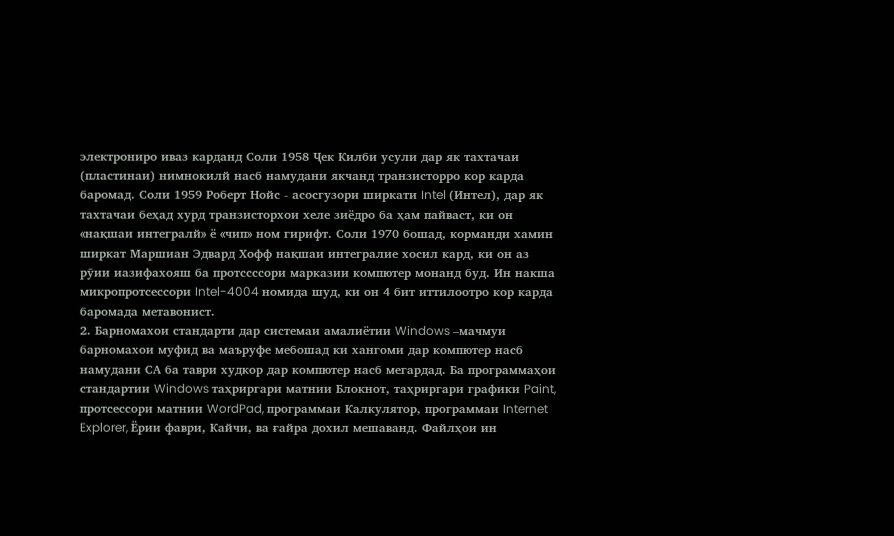электрониро иваз карданд Соли 1958 Ҷек Килби усули дар як тахтачаи (пластинаи) нимнокилй насб намудани якчанд транзисторро кор карда баромад. Соли 1959 Роберт Нойс - асосгузори ширкати Intel (Интел), дар як тахтачаи беҳад хурд транзисторхои хеле зиёдро ба ҳам пайваст, ки он «нақшаи интегралй» ё «чип» ном гирифт. Соли 1970 бошад, корманди хамин ширкат Маршиан Эдвард Хофф нақшаи интегралие хосил кард, ки он аз рӯии иазифахояш ба протссссори марказии компютер монанд буд. Ин накша микропротсессори Intel-4004 номида шуд, ки он 4 бит иттилоотро кор карда баромада метавонист.
2. Барномахои стандарти дар системаи амалиётии Windows –мачмуи барномахои муфид ва маъруфе мебошад ки хангоми дар компютер насб намудани СА ба таври худкор дар компютер насб мегардад. Ба программаҳои стандартии Windows таҳриргари матнии Блокнот, таҳриргари графики Paint, протсессори матнии WordPad, программаи Калкулятор, программаи Internet Explorer, Ёрии фаври, Кайчи, ва ғайра дохил мешаванд. Файлҳои ин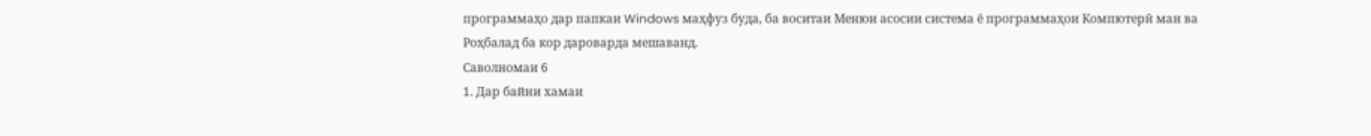программаҳо дар папкаи Windows маҳфуз буда, ба воситаи Менюи асосии система ё программаҳои Компютерӣ ман ва Роҳбалад ба кор дароварда мешаванд.
Саволномаи 6
1. Дар байни хамаи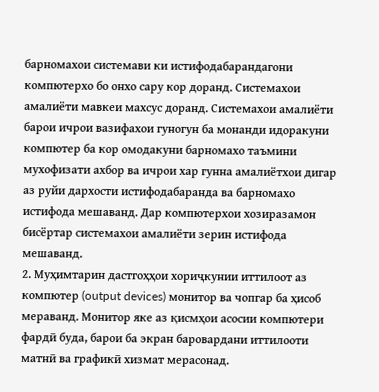барномахои системави ки истифодабарандагони компютерхо бо онхо сару кор доранд. Системахои амалиёти мавкеи махсус доранд. Системахои амалиёти барои ичрои вазифахои гуногун ба монанди идоракуни компютер ба кор омодакуни барномахо таъмини мухофизати ахбор ва ичрои хар гунна амалиётхои дигар аз руйи дархости истифодабаранда ва барномахо истифода мешаванд. Дар компютерхои хозиразамон бисёртар системахои амалиёти зерин истифода мешаванд.
2. Муҳимтарин дастгоҳҳои хориҷкунии иттилоот аз компютер (output devices) монитор ва чопгар ба ҳисоб мераванд. Монитор яке аз қисмҳои асосии компютери фардӣ буда, барои ба экран баровардани иттилооти матнӣ ва графикӣ хизмат мерасонад.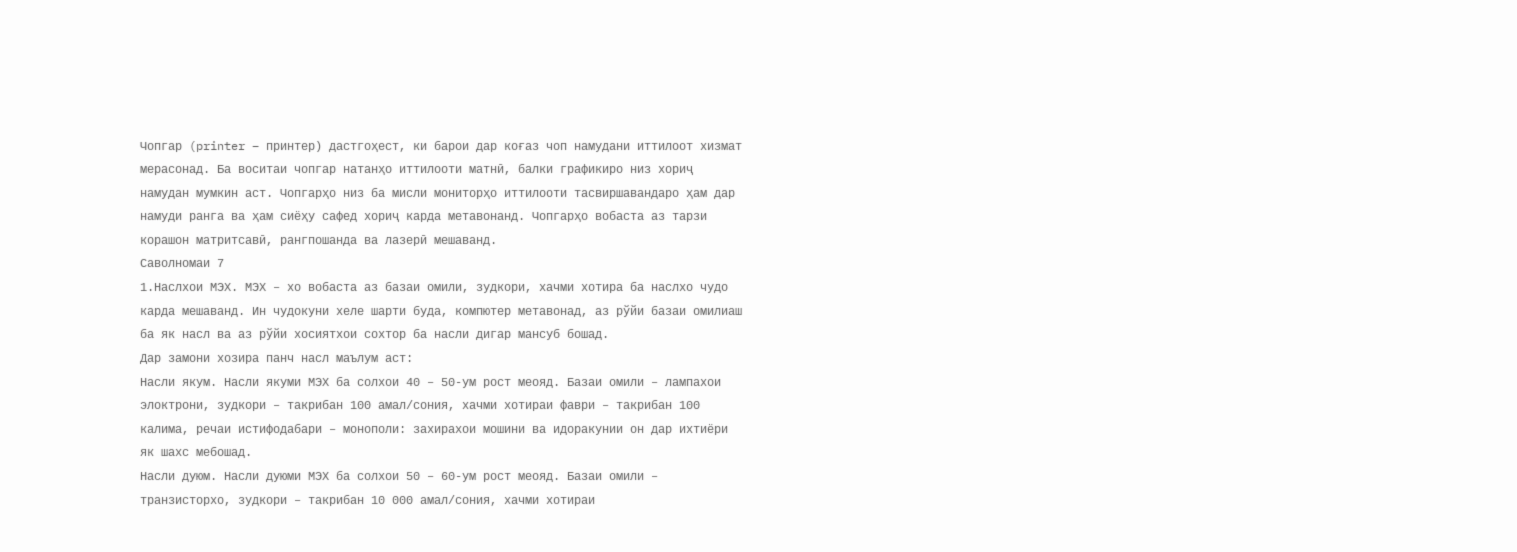Чопгар (printer – принтер) дастгоҳест, ки барои дар коғаз чоп намудани иттилоот хизмат мерасонад. Ба воситаи чопгар натанҳо иттилооти матнӣ, балки графикиро низ хориҷ намудан мумкин аст. Чопгарҳо низ ба мисли мониторҳо иттилооти тасвиршавандаро ҳам дар намуди ранга ва ҳам сиёҳу сафед хориҷ карда метавонанд. Чопгарҳо вобаста аз тарзи корашон матритсавӣ, рангпошанда ва лазерӣ мешаванд.
Саволномаи 7
1.Наслхои МЭХ. МЭХ – хо вобаста аз базаи омили, зудкори, хачми хотира ба наслхо чудо карда мешаванд. Ин чудокуни хеле шарти буда, компютер метавонад, аз рўйи базаи омилиаш ба як насл ва аз рўйи хосиятхои сохтор ба насли дигар мансуб бошад.
Дар замони хозира панч насл маълум аст:
Насли якум. Насли якуми МЭХ ба солхои 40 – 50-ум рост меояд. Базаи омили – лампахои элоктрони, зудкори – такрибан 100 амал/сония, хачми хотираи фаври – такрибан 100 калима, речаи истифодабари – монополи: захирахои мошини ва идоракунии он дар ихтиёри як шахс мебошад.
Насли дуюм. Насли дуюми МЭХ ба солхои 50 – 60-ум рост меояд. Базаи омили – транзисторхо, зудкори – такрибан 10 000 амал/сония, хачми хотираи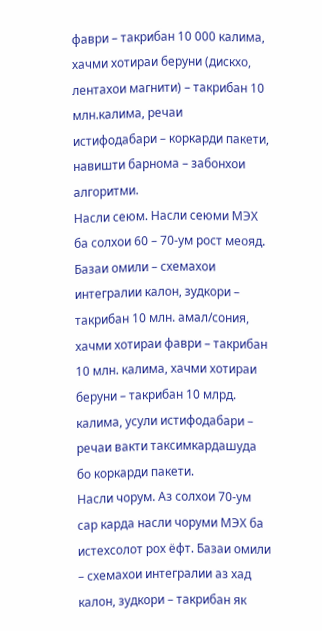фаври – такрибан 10 000 калима, хачми хотираи беруни (дискхо, лентахои магнити) – такрибан 10 млн.калима, речаи истифодабари – коркарди пакети, навишти барнома – забонхои алгоритми.
Насли сеюм. Насли сеюми МЭХ ба солхои 60 – 70-ум рост меояд. Базаи омили – схемахои интегралии калон, зудкори – такрибан 10 млн. амал/сония, хачми хотираи фаври – такрибан 10 млн. калима, хачми хотираи беруни – такрибан 10 млрд. калима, усули истифодабари – речаи вакти таксимкардашуда бо коркарди пакети.
Насли чорум. Аз солхои 70-ум сар карда насли чоруми МЭХ ба истехсолот рох ёфт. Базаи омили – схемахои интегралии аз хад калон, зудкори – такрибан як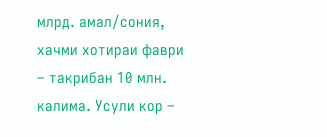млрд. амал/сония, хачми хотираи фаври – такрибан 10 млн. калима. Усули кор –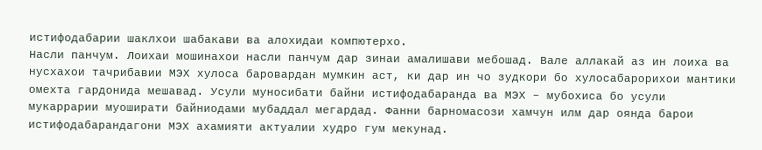истифодабарии шаклхои шабакави ва алохидаи компютерхо.
Насли панчум. Лоихаи мошинахои насли панчум дар зинаи амалишави мебошад. Вале аллакай аз ин лоиха ва нусхахои тачрибавии МЭХ хулоса баровардан мумкин аст, ки дар ин чо зудкори бо хулосабарорихои мантики омехта гардонида мешавад. Усули муносибати байни истифодабаранда ва МЭХ – мубохиса бо усули мукаррарии муоширати байниодами мубаддал мегардад. Фанни барномасози хамчун илм дар оянда барои истифодабарандагони МЭХ ахамияти актуалии худро гум мекунад.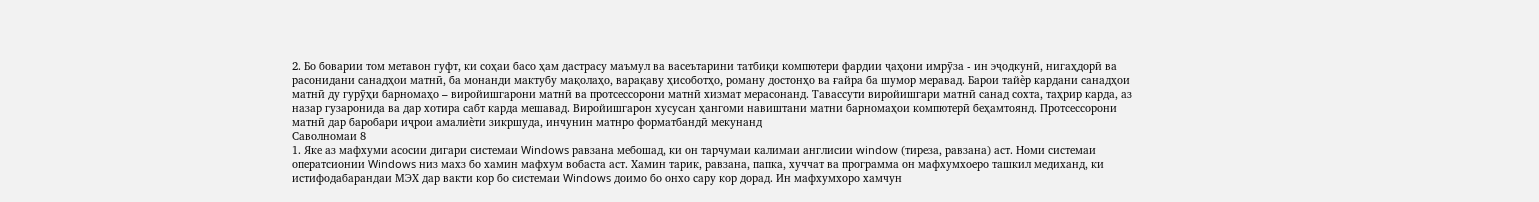2. Бо боварии том метавон гуфт, ки соҳаи басо ҳам дастрасу маъмул ва васеътарини татбиқи компютери фардии ҷаҳони имрӯза - ин эҷодкунӣ, нигаҳдорӣ ва расонидани санадҳои матнӣ, ба монанди мактубу мақолаҳо, варақаву ҳисоботҳо, роману достонҳо ва ғайра ба шумор меравад. Барои тайѐр кардани санадҳои матнӣ ду гурӯҳи барномаҳо – виройишгарони матнӣ ва протсессорони матнӣ хизмат мерасонанд. Тавассути виройишгари матнӣ санад сохта, таҳрир карда, аз назар гузаронида ва дар хотира сабт карда мешавад. Виройишгарон хусусан ҳангоми навиштани матни барномаҳои компютерӣ беҳамтоянд. Протсессорони матнӣ дар баробари иҷрои амалиѐти зикршуда, инчунин матнро форматбандӣ мекунанд
Саволномаи 8
1. Яке аз мафхуми асосии дигари системаи Windows равзана мебошад, ки он тарчумаи калимаи англисии window (тиреза, равзана) аст. Номи системаи оператсионии Windows низ махз бо хамин мафхум вобаста аст. Хамин тарик, равзана, папка, хуччат ва программа он мафхумхоеро ташкил медиханд, ки истифодабарандаи МЭХ дар вакти кор бо системаи Windows доимо бо онхо сару кор дорад. Ин мафхумхоро хамчун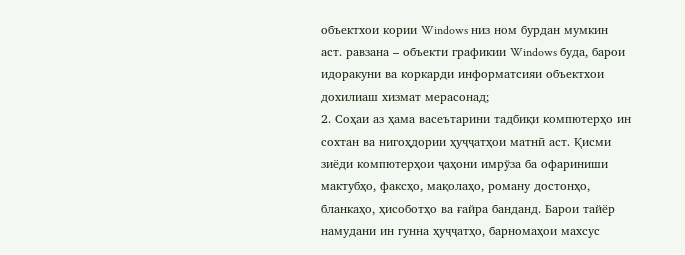объектхои кории Windows низ ном бурдан мумкин аст. равзана – объекти графикии Windows буда, барои идоракуни ва коркарди информатсияи объектхои дохилиаш хизмат мерасонад;
2. Соҳаи аз ҳама васеътарини тадбиқи компютерҳо ин сохтан ва нигоҳдории ҳуҷҷатҳои матнӣ аст. Қисми зиёди компютерҳои ҷаҳони имрўза ба офариниши мактубҳо, факсҳо, мақолаҳо, роману достонҳо, бланкаҳо, ҳисоботҳо ва ғайра банданд. Барои тайёр намудани ин гунна ҳуҷҷатҳо, барномаҳои махсус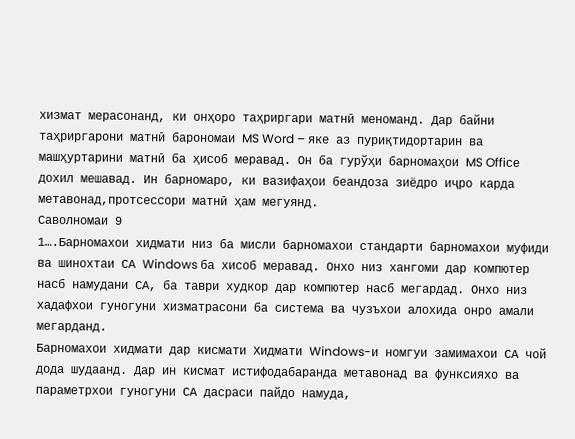хизмат мерасонанд, ки онҳоро таҳриргари матнӣ меноманд. Дар байни таҳриргарони матнӣ барономаи MS Word – яке аз пуриқтидортарин ва машҳуртарини матнӣ ба ҳисоб меравад. Он ба гурўҳи барномаҳои MS Offiсе дохил мешавад. Ин барномаро, ки вазифаҳои беандоза зиёдро иҷро карда метавонад,протсессори матнӣ ҳам мегуянд.
Саволномаи 9
1….Барномахои хидмати низ ба мисли барномахои стандарти барномахои муфиди ва шинохтаи СА Windows ба хисоб меравад. Онхо низ хангоми дар компютер насб намудани СА, ба таври худкор дар компютер насб мегардад. Онхо низ хадафхои гуногуни хизматрасони ба система ва чузъхои алохида онро амали мегарданд.
Барномахои хидмати дар кисмати Хидмати Windows-и номгуи замимахои СА чой дода шудаанд. Дар ин кисмат истифодабаранда метавонад ва функсияхо ва параметрхои гуногуни СА дасраси пайдо намуда,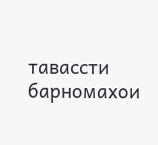тавассти барномахои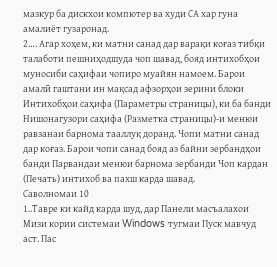мазкур ба дискхои компютер ва худи СА хар гуна амалиёт гузаронад.
2…. Агар хоҳем, ки матни санад дар варақи коғаз тибқи талаботи пешниҳодшуда чоп шавад, бояд интихобҳои муносиби саҳифаи чопиро муайян намоем. Барои амалӣ гаштани ин мақсад афзорҳои зерини блоки Интихобҳои саҳифа (Параметры страницы), ки ба банди Нишонагузори саҳифа (Разметка страницы)-и менюи равзанаи барнома тааллуқ доранд. Чопи матни санад дар коғаз. Барои чопи санад бояд аз байни зербандҳои банди Парвандаи менюи барнома зербанди Чоп кардан (Печать) интихоб ва пахш карда шавад.
Саволномаи 10
1..Тавре ки кайд карда шуд, дар Панели масъалахои Мизи кории системаи Windows тугмаи Пуск мавчуд аст. Пас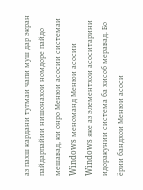аз пахш кардани тугмаи чапи муш дар экран пайдарпайии нишонахои номдоре пайдо мешавад, ки онро Менюи асосии системаи Windows меноманд Менюи асосии Windows яке аз элементхои асоситарини идоракунии система ба хисоб меравад. Бо ёрии бандхои Менюи асоси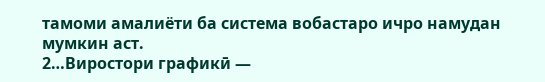тамоми амалиёти ба система вобастаро ичро намудан мумкин аст.
2…Виростори графикӣ —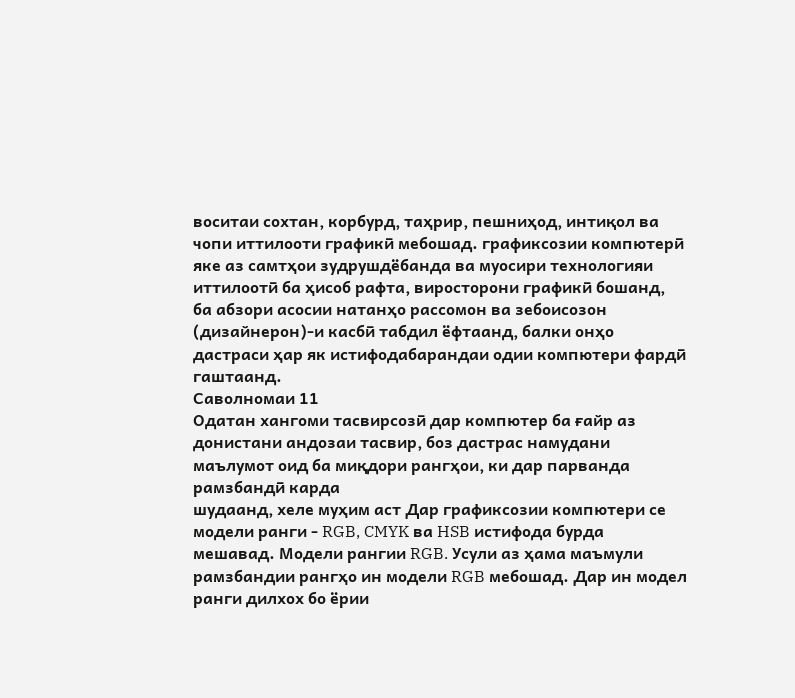воситаи сохтан, корбурд, таҳрир, пешниҳод, интиқол ва чопи иттилооти графикӣ мебошад. графиксозии компютерӣ яке аз самтҳои зудрушдёбанда ва муосири технологияи иттилоотӣ ба ҳисоб рафта, виросторони графикӣ бошанд, ба абзори асосии натанҳо рассомон ва зебоисозон (дизайнерон)-и касбӣ табдил ёфтаанд, балки онҳо дастраси ҳар як истифодабарандаи одии компютери фардӣ гаштаанд.
Саволномаи 11
Одатан хангоми тасвирсозӣ дар компютер ба ғайр аз донистани андозаи тасвир, боз дастрас намудани маълумот оид ба миқдори рангҳои, ки дар парванда рамзбандӣ карда
шудаанд, хеле муҳим аст Дар графиксозии компютери се модели ранги - RGB, CMYK ва HSB истифода бурда мешавад. Модели рангии RGB. Усули аз ҳама маъмули рамзбандии рангҳо ин модели RGB мебошад. Дар ин модел ранги дилхох бо ёрии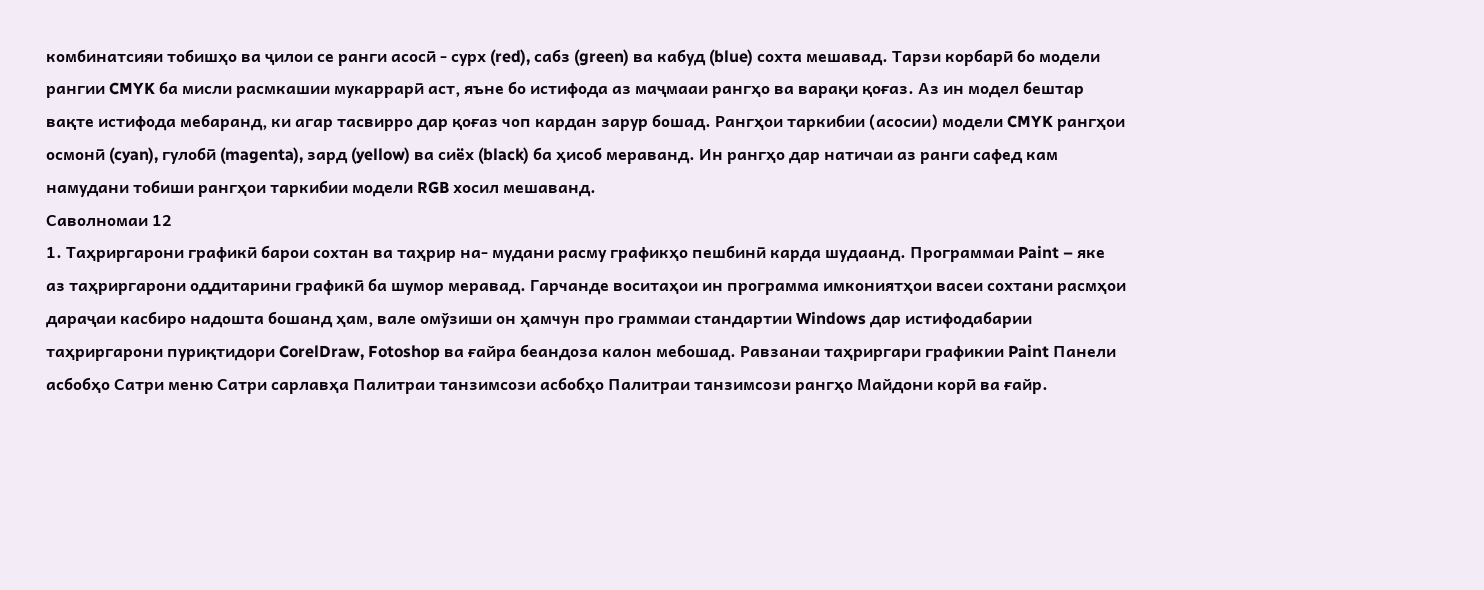комбинатсияи тобишҳо ва ҷилои се ранги асосӣ - сурх (red), сабз (green) ва кабуд (blue) сохта мешавад. Тарзи корбарӣ бо модели рангии CMYK ба мисли расмкашии мукаррарӣ аст, яъне бо истифода аз маҷмааи рангҳо ва варақи қоғаз. Аз ин модел бештар вақте истифода мебаранд, ки агар тасвирро дар қоғаз чоп кардан зарур бошад. Рангҳои таркибии (асосии) модели CMYK рангҳои осмонӣ (cyan), гулобӣ (magenta), зард (yellow) ва сиёх (black) ба ҳисоб мераванд. Ин рангҳо дар натичаи аз ранги сафед кам намудани тобиши рангҳои таркибии модели RGB хосил мешаванд.
Саволномаи 12
1. Таҳриргарони графикӣ барои сохтан ва таҳрир на- мудани расму графикҳо пешбинӣ карда шудаанд. Программаи Paint – яке аз таҳриргарони оддитарини графикӣ ба шумор меравад. Гарчанде воситаҳои ин программа имкониятҳои васеи сохтани расмҳои дараҷаи касбиро надошта бошанд ҳам, вале омўзиши он ҳамчун про граммаи стандартии Windows дар истифодабарии таҳриргарони пуриқтидори CorelDraw, Fotoshop ва ғайра беандоза калон мебошад. Равзанаи таҳриргари графикии Paint Панели асбобҳо Сатри меню Сатри сарлавҳа Палитраи танзимсози асбобҳо Палитраи танзимсози рангҳо Майдони корӣ ва ғайр.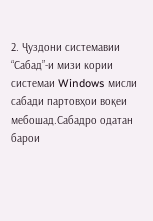2. Ҷуздони системавии “Сабад”-и мизи кории системаи Windows мисли сабади партовҳои воқеи мебошад.Сабадро одатан барои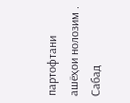партофтани ашёҳои нолозим . Сабад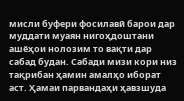мисли буфери фосилавӣ барои дар муддати муаян нигоҳдоштани ашёҳои нолозим то вақти дар сабад будан. Сабади мизи кори низ тақрибан ҳамин амалҳо иборат аст. Ҳамаи парвандаҳи ҳавзшуда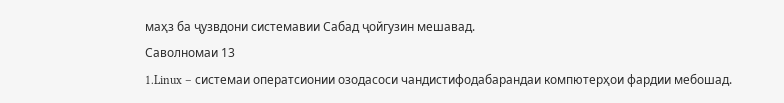маҳз ба ҷузвдони системавии Сабад ҷойгузин мешавад.
Саволномаи 13
1.Linux – системаи оператсионии озодасоси чандистифодабарандаи компютерҳои фардии мебошад.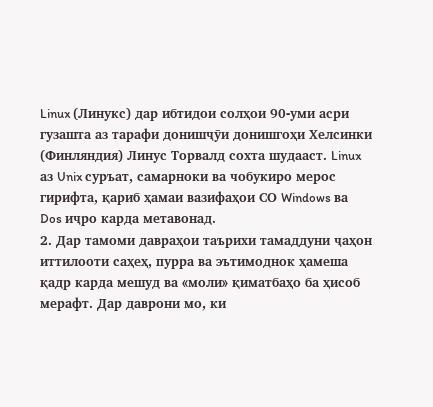Linux (Линукс) дар ибтидои солҳои 90-уми асри гузашта аз тарафи донишҷӯи донишгоҳи Хелсинки (Финляндия) Линус Торвалд сохта шудааст. Linux аз Unix суръат, самарноки ва чобукиро мерос гирифта, қариб ҳамаи вазифаҳои СО Windows ва Dos иҷро карда метавонад.
2. Дар тамоми давраҳои таърихи тамаддуни ҷаҳон иттилооти саҳеҳ, пурра ва эътимоднок ҳамеша қадр карда мешуд ва «моли» қиматбаҳо ба ҳисоб мерафт. Дар даврони мо, ки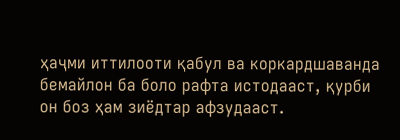ҳаҷми иттилооти қабул ва коркардшаванда бемайлон ба боло рафта истодааст, қурби он боз ҳам зиёдтар афзудааст.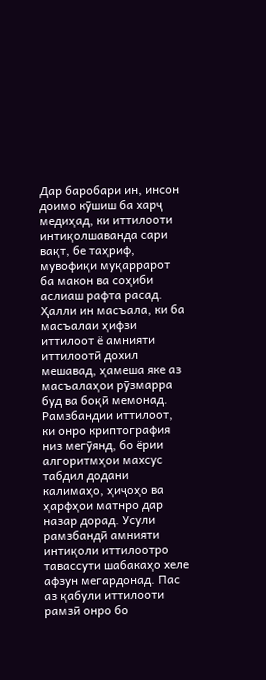Дар баробари ин, инсон доимо кӯшиш ба харҷ медиҳад, ки иттилооти интиқолшаванда сари вақт, бе таҳриф, мувофиқи муқаррарот ба макон ва соҳиби аслиаш рафта расад. Ҳалли ин масъала, ки ба масъалаи ҳифзи иттилоот ё амнияти иттилоотӣ дохил мешавад, ҳамеша яке аз масъалаҳои рӯзмарра буд ва боқӣ мемонад. Рамзбандии иттилоот, ки онро криптография низ мегӯянд, бо ёрии алгоритмҳои махсус табдил додани калимаҳо, ҳиҷоҳо ва ҳарфҳои матнро дар назар дорад. Усули рамзбандӣ амнияти интиқоли иттилоотро тавассути шабакаҳо хеле афзун мегардонад. Пас аз қабули иттилооти рамзӣ онро бо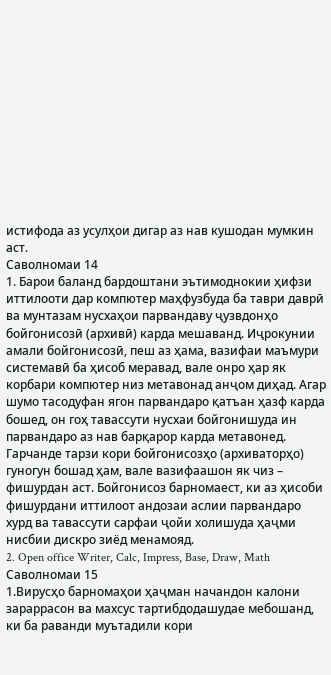истифода аз усулҳои дигар аз нав кушодан мумкин аст.
Саволномаи 14
1. Барои баланд бардоштани эътимоднокии ҳифзи иттилооти дар компютер маҳфузбуда ба таври даврӣ ва мунтазам нусхаҳои парвандаву ҷузвдонҳо бойгонисозӣ (архивӣ) карда мешаванд. Иҷрокунии амали бойгонисозӣ, пеш аз ҳама, вазифаи маъмури системавӣ ба ҳисоб меравад, вале онро ҳар як корбари компютер низ метавонад анҷом диҳад. Агар шумо тасодуфан ягон парвандаро қатъан ҳазф карда бошед, он гоҳ тавассути нусхаи бойгонишуда ин парвандаро аз нав барқарор карда метавонед. Гарчанде тарзи кори бойгонисозҳо (архиваторҳо) гуногун бошад ҳам, вале вазифаашон як чиз – фишурдан аст. Бойгонисоз барномаест, ки аз ҳисоби фишурдани иттилоот андозаи аслии парвандаро хурд ва тавассути сарфаи ҷойи холишуда ҳаҷми нисбии дискро зиёд менамояд.
2. Open office Writer, Calc, Impress, Base, Draw, Math
Саволномаи 15
1.Вирусҳо барномаҳои ҳаҷман начандон калони зараррасон ва махсус тартибдодашудае мебошанд, ки ба раванди муътадили кори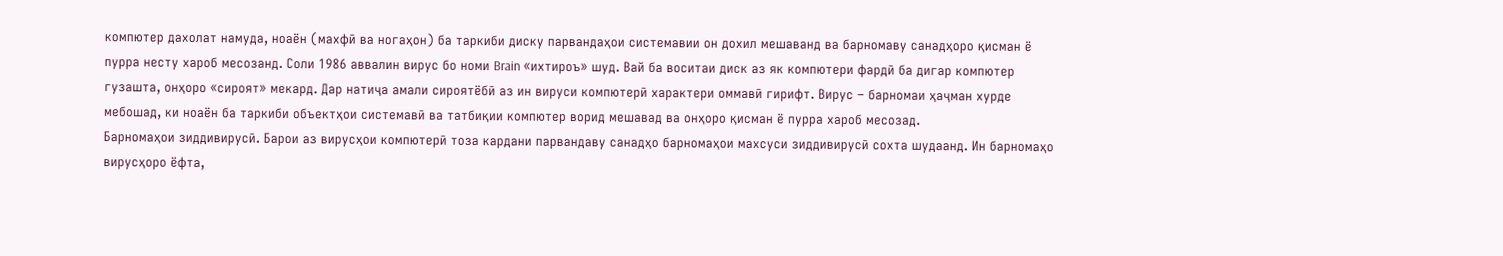компютер дахолат намуда, ноаён (махфӣ ва ногаҳон) ба таркиби диску парвандаҳои системавии он дохил мешаванд ва барномаву санадҳоро қисман ё пурра несту хароб месозанд. Соли 1986 аввалин вирус бо номи Brain «ихтироъ» шуд. Вай ба воситаи диск аз як компютери фардӣ ба дигар компютер гузашта, онҳоро «сироят» мекард. Дар натиҷа амали сироятёбӣ аз ин вируси компютерӣ характери оммавӣ гирифт. Вирус – барномаи ҳаҷман хурде мебошад, ки ноаён ба таркиби объектҳои системавӣ ва татбиқии компютер ворид мешавад ва онҳоро қисман ё пурра хароб месозад.
Барномаҳои зиддивирусӣ. Барои аз вирусҳои компютерӣ тоза кардани парвандаву санадҳо барномаҳои махсуси зиддивирусӣ сохта шудаанд. Ин барномаҳо вирусҳоро ёфта,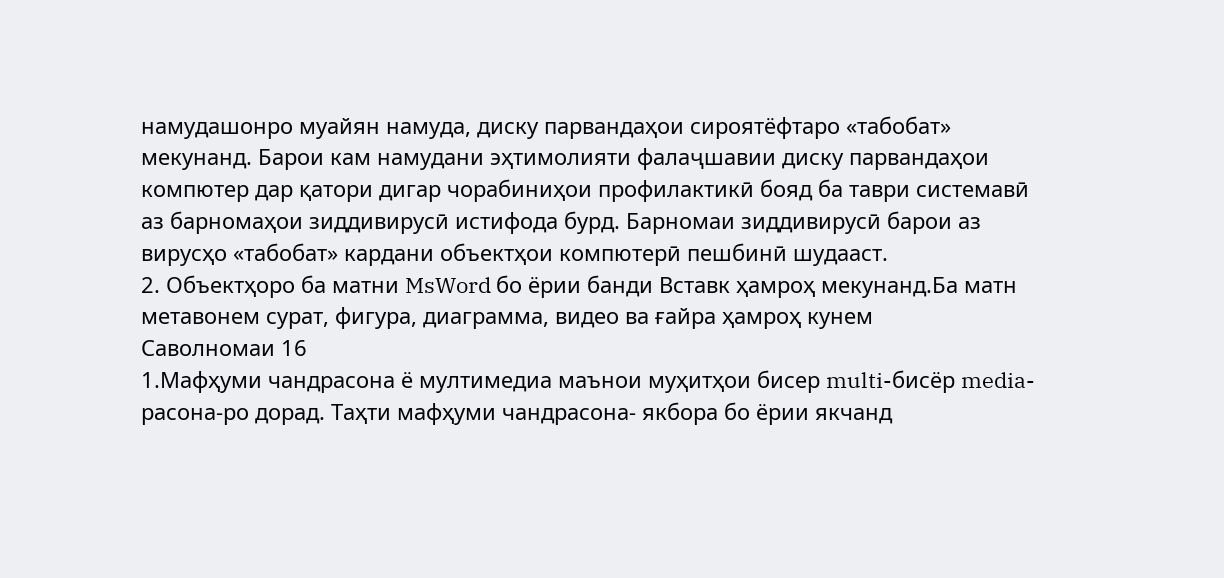намудашонро муайян намуда, диску парвандаҳои сироятёфтаро «табобат» мекунанд. Барои кам намудани эҳтимолияти фалаҷшавии диску парвандаҳои компютер дар қатори дигар чорабиниҳои профилактикӣ бояд ба таври системавӣ аз барномаҳои зиддивирусӣ истифода бурд. Барномаи зиддивирусӣ барои аз вирусҳо «табобат» кардани объектҳои компютерӣ пешбинӣ шудааст.
2. Объектҳоро ба матни MsWord бо ёрии банди Вставк ҳамроҳ мекунанд.Ба матн метавонем сурат, фигура, диаграмма, видео ва ғайра ҳамроҳ кунем
Саволномаи 16
1.Мафҳуми чандрасона ё мултимедиа маънои муҳитҳои бисер multi-бисёр media-расона-ро дорад. Таҳти мафҳуми чандрасона- якбора бо ёрии якчанд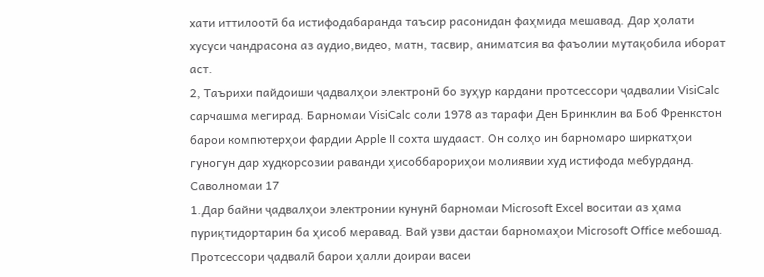хати иттилоотӣ ба истифодабаранда таъсир расонидан фаҳмида мешавад. Дар ҳолати хусуси чандрасона аз аудио,видео, матн, тасвир, аниматсия ва фаъолии мутақобила иборат аст.
2, Таърихи пайдоиши ҷадвалҳои электронӣ бо зуҳур кардани протсессори ҷадвалии VisiCalc сарчашма мегирад. Барномаи VisiCalc соли 1978 аз тарафи Ден Бринклин ва Боб Френкстон барои компютерҳои фардии Apple II сохта шудааст. Он солҳо ин барномаро ширкатҳои гуногун дар худкорсозии раванди ҳисоббарориҳои молиявии худ истифода мебурданд.
Саволномаи 17
1.Дар байни ҷадвалҳои электронии кунунӣ барномаи Microsoft Excel воситаи аз ҳама пуриқтидортарин ба ҳисоб меравад. Вай узви дастаи барномаҳои Microsoft Office мебошад. Протсессори ҷадвалӣ барои ҳалли доираи васеи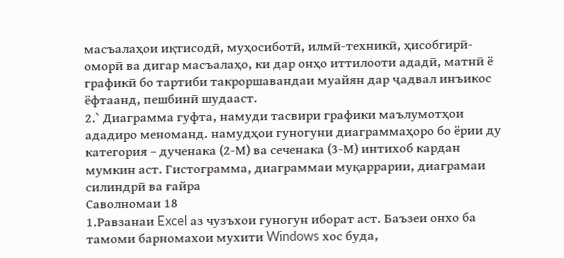масъалаҳои иқтисодӣ, муҳосиботӣ, илмӣ-техникӣ, ҳисобгирӣ-оморӣ ва дигар масъалаҳо, ки дар онҳо иттилооти ададӣ, матнӣ ё графикӣ бо тартиби такроршавандаи муайян дар ҷадвал инъикос ёфтаанд, пешбинӣ шудааст.
2.` Диаграмма гуфта, намуди тасвири графики маълумотҳои ададиро меноманд. намудҳои гуногуни диаграммаҳоро бо ёрии ду категория – дученака (2-М) ва сеченака (3-М) интихоб кардан мумкин аст. Гистограмма, диаграммаи муқаррарии, диаграмаи силиндрӣ ва ғайра
Саволномаи 18
1.Равзанаи Excel аз чузъхои гуногун иборат аст. Баъзеи онхо ба тамоми барномахои мухити Windows хос буда,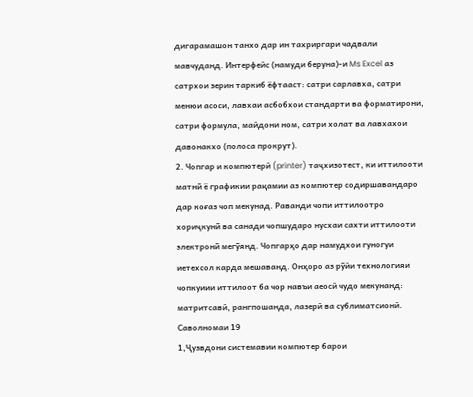дигарамашон танхо дар ин тахриргари чадвали мавчуданд. Интерфейс (намуди беруна)-и Ms Excel аз сатрхои зерин таркиб ёфтааст: сатри сарлавха, сатри менюи асоси, лавхаи асбобхои стандарти ва форматирони, сатри формула, майдони ном, сатри холат ва лавхахои давонакхо (полоса прокрут).
2. Чопгар и компютерй (printer) таҷхизотест, ки иттилооти матнӣ ё графикии рақамии аз компютер содиршавандаро дар коғаз чоп мекунад. Раванди чопи иттилоотро хориҷкунӣ ва санади чопшударо нусхаи сахти иттилооти электронӣ мегӯянд. Чопгарҳо дар намудхои гуногуи иетехсол карда мешаванд. Онҳоро аз рӯйи технологияи чопкуиии иттилоот ба чор навъи аеосй чудо мекунанд: матритсавй, рангпошанда, лазерй ва сублиматсионй.
Саволномаи 19
1,Ҷузвдони системавии компютер барои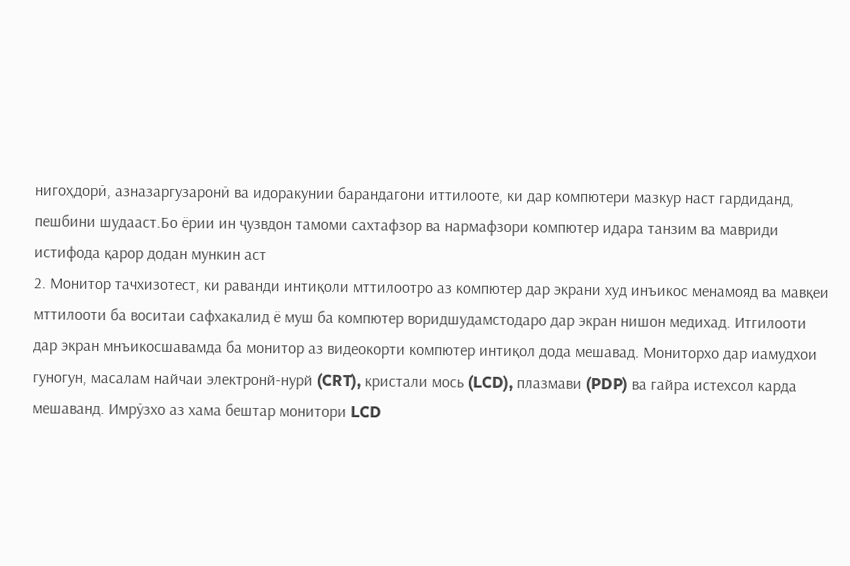нигоҳдорӣ, азназаргузаронӣ ва идоракунии барандагони иттилооте, ки дар компютери мазкур наст гардиданд, пешбини шудааст.Бо ёрии ин ҷузвдон тамоми сахтафзор ва нармафзори компютер идара танзим ва мавриди истифода қарор додан мункин аст
2. Монитор тачхизотест, ки раванди интиқоли мттилоотро аз компютер дар экрани худ инъикос менамояд ва мавқеи мттилооти ба воситаи сафхакалид ё муш ба компютер воридшудамстодаро дар экран нишон медихад. Итгилооти дар экран мнъикосшавамда ба монитор аз видеокорти компютер интиқол дода мешавад. Мониторхо дар иамудхои гуногун, масалам найчаи электронй-нурй (CRT), кристали мось (LCD), плазмави (PDP) ва гайра истехсол карда мешаванд. Имрӯзхо аз хама бештар монитори LCD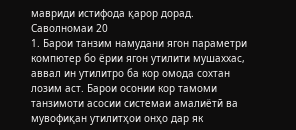мавриди истифода қарор дорад.
Саволномаи 20
1. Барои танзим намудани ягон параметри компютер бо ёрии ягон утилити мушаххас, аввал ин утилитро ба кор омода сохтан лозим аст. Барои осонии кор тамоми танзимоти асосии системаи амалиётӣ ва мувофиқан утилитҳои онҳо дар як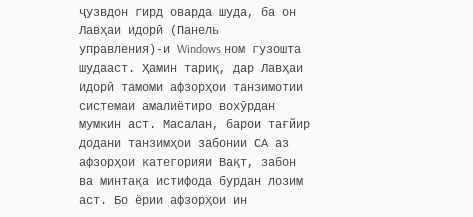ҷузвдон гирд оварда шуда, ба он Лавҳаи идорӣ (Панель управления)-и Windows ном гузошта шудааст. Ҳамин тариқ, дар Лавҳаи идорӣ тамоми афзорҳои танзимотии системаи амалиётиро вохӯрдан мумкин аст. Масалан, барои тағйир додани танзимҳои забонии СА аз афзорҳои категорияи Вақт, забон ва минтақа истифода бурдан лозим аст. Бо ёрии афзорҳои ин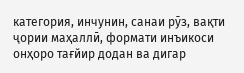категория, инчунин, санаи рӯз, вақти ҷории маҳаллӣ, формати инъикоси онҳоро тағйир додан ва дигар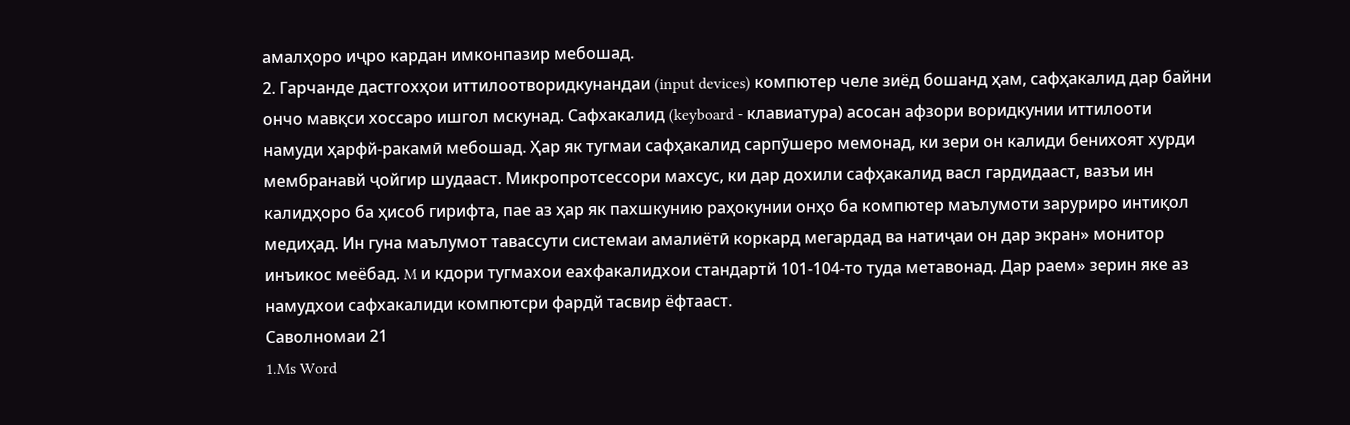амалҳоро иҷро кардан имконпазир мебошад.
2. Гарчанде дастгохҳои иттилоотворидкунандаи (input devices) компютер челе зиёд бошанд ҳам, сафҳакалид дар байни ончо мавқси хоссаро ишгол мскунад. Сафхакалид (keyboard - клавиатура) асосан афзори воридкунии иттилооти намуди ҳарфй-ракамӣ мебошад. Ҳар як тугмаи сафҳакалид сарпӯшеро мемонад, ки зери он калиди бенихоят хурди мембранавй ҷойгир шудааст. Микропротсессори махсус, ки дар дохили сафҳакалид васл гардидааст, вазъи ин калидҳоро ба ҳисоб гирифта, пае аз ҳар як пахшкунию раҳокунии онҳо ба компютер маълумоти заруриро интиқол медиҳад. Ин гуна маълумот тавассути системаи амалиётӣ коркард мегардад ва натиҷаи он дар экран» монитор инъикос меёбад. M и кдори тугмахои еахфакалидхои стандартй 101-104-то туда метавонад. Дар раем» зерин яке аз намудхои сафхакалиди компютсри фардй тасвир ёфтааст.
Саволномаи 21
1.Ms Word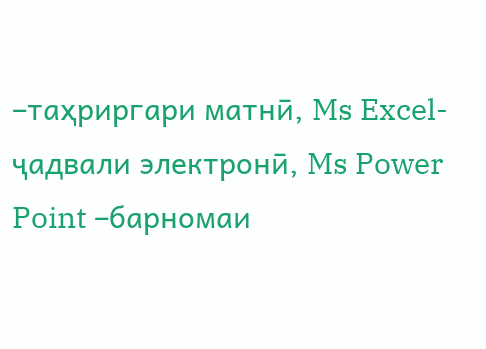–таҳриргари матнӣ, Ms Excel-ҷадвали электронӣ, Ms Power Point –барномаи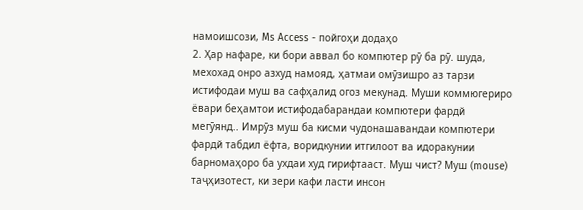намоишсози, Ms Access - пойгоҳи додаҳо
2. Ҳар нафаре, ки бори аввал бо компютер рӯ ба рӯ. шуда, мехохад онро азхуд намояд, ҳатмаи омӯзишро аз тарзи истифодаи муш ва сафҳалид огоз мекунад. Муши коммюгериро ёвари беҳамтои истифодабарандаи компютери фардй мегӯянд.. Имрӯз муш ба кисми чудонашавандаи компютери фардй табдил ёфта, воридкунии итгилоот ва идоракунии барномаҳоро ба ухдаи худ гирифтааст. Муш чист? Муш (mouse) таҷҳизотест, ки зери кафи ласти инсон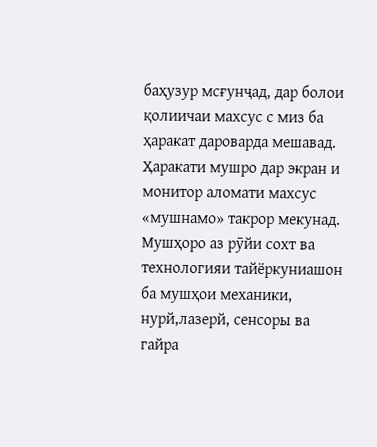баҳузур мсғунҷад, дар болои қолиичаи махсус с миз ба ҳаракат дароварда мешавад. Ҳаракати мушро дар экран и монитор аломати махсус «мушнамо» такрор мекунад. Мушҳоро аз рӯйи сохт ва технологияи тайёркуниашон ба мушҳои механики, нурй,лазерй, сенсоры ва гайра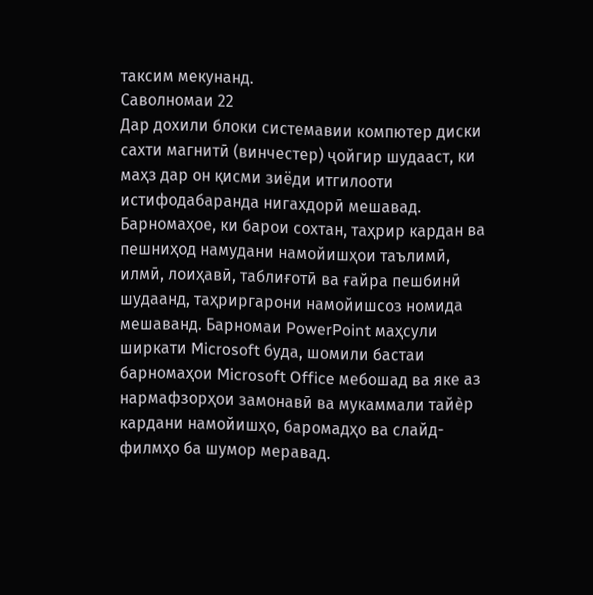таксим мекунанд.
Саволномаи 22
Дар дохили блоки системавии компютер диски сахти магнитӣ (винчестер) ҷойгир шудааст, ки маҳз дар он қисми зиёди итгилооти истифодабаранда нигахдорӣ мешавад.
Барномаҳое, ки барои сохтан, таҳрир кардан ва пешниҳод намудани намойишҳои таълимӣ, илмӣ, лоиҳавӣ, таблиғотӣ ва ғайра пешбинӣ шудаанд, таҳриргарони намойишсоз номида мешаванд. Барномаи PowerPoint маҳсули ширкати Microsoft буда, шомили бастаи барномаҳои Microsoft Office мебошад ва яке аз нармафзорҳои замонавӣ ва мукаммали тайѐр кардани намойишҳо, баромадҳо ва слайд-филмҳо ба шумор меравад.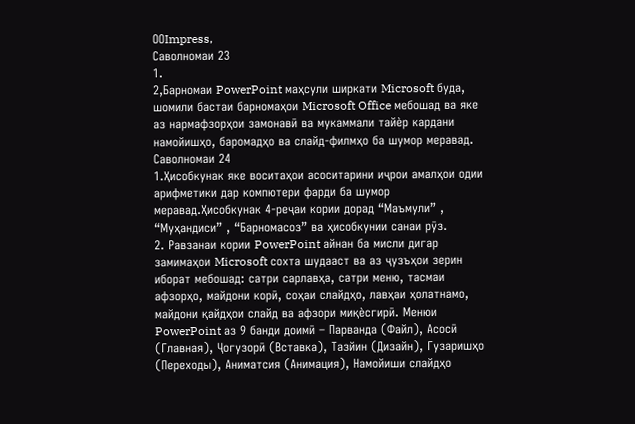OОImpress,
Саволномаи 23
1.
2,Барномаи PowerPoint маҳсули ширкати Microsoft буда, шомили бастаи барномаҳои Microsoft Office мебошад ва яке аз нармафзорҳои замонавӣ ва мукаммали тайѐр кардани намойишҳо, баромадҳо ва слайд-филмҳо ба шумор меравад.
Саволномаи 24
1.Ҳисобкунак яке воситаҳои асоситарини иҷрои амалҳои одии арифметики дар компютери фарди ба шумор меравад.Ҳисобкунак 4-реҷаи кории дорад “Маъмули” , “Муҳандиси” , “Барномасоз” ва ҳисобкунии санаи рӯз.
2. Равзанаи кории PowerPoint айнан ба мисли дигар замимаҳои Microsoft сохта шудааст ва аз ҷузъҳои зерин иборат мебошад: сатри сарлавҳа, сатри меню, тасмаи афзорҳо, майдони корӣ, соҳаи слайдҳо, лавҳаи ҳолатнамо, майдони қайдҳои слайд ва афзори миқѐсгирӣ. Менюи PowerPoint аз 9 банди доимӣ – Парванда (Файл), Асосӣ (Главная), Ҷогузорӣ (Вставка), Тазйин (Дизайн), Гузаришҳо (Переходы), Аниматсия (Анимация), Намойиши слайдҳо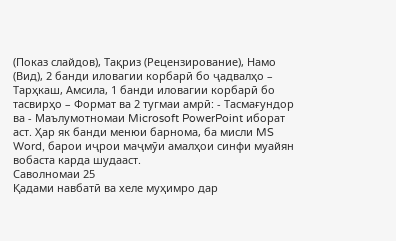(Показ слайдов), Тақриз (Рецензирование), Намо (Вид), 2 банди иловагии корбарӣ бо ҷадвалҳо – Тарҳкаш, Амсила, 1 банди иловагии корбарӣ бо тасвирҳо – Формат ва 2 тугмаи амрӣ: - Тасмағундор ва - Маълумотномаи Microsoft PowerPoint иборат аст. Ҳар як банди менюи барнома, ба мисли MS Word, барои иҷрои маҷмӯи амалҳои синфи муайян вобаста карда шудааст.
Саволномаи 25
Қадами навбатӣ ва хеле муҳимро дар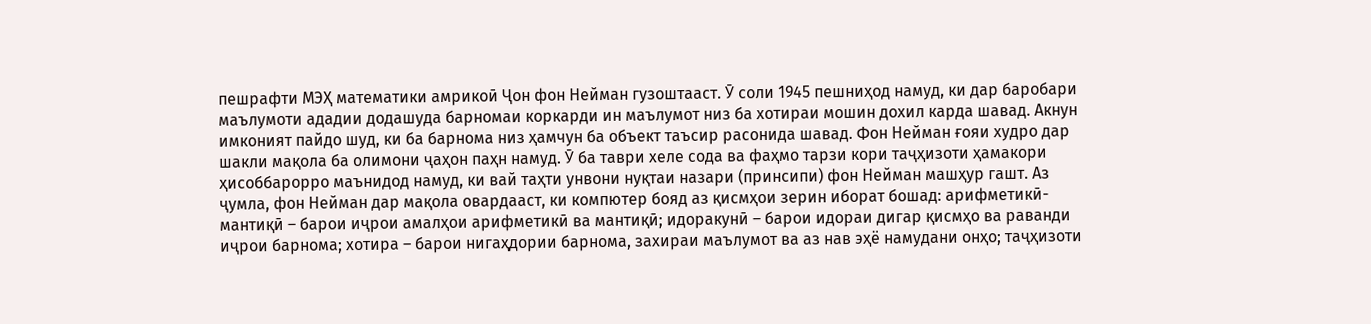пешрафти МЭҲ математики амрикоӣ Ҷон фон Нейман гузоштааст. Ӯ соли 1945 пешниҳод намуд, ки дар баробари маълумоти ададии додашуда барномаи коркарди ин маълумот низ ба хотираи мошин дохил карда шавад. Акнун имконият пайдо шуд, ки ба барнома низ ҳамчун ба объект таъсир расонида шавад. Фон Нейман ғояи худро дар шакли мақола ба олимони ҷаҳон паҳн намуд. Ӯ ба таври хеле сода ва фаҳмо тарзи кори таҷҳизоти ҳамакори ҳисоббарорро маънидод намуд, ки вай таҳти унвони нуқтаи назари (принсипи) фон Нейман машҳур гашт. Аз ҷумла, фон Нейман дар мақола овардааст, ки компютер бояд аз қисмҳои зерин иборат бошад: арифметикӣ-мантиқӣ – барои иҷрои амалҳои арифметикӣ ва мантиқӣ; идоракунӣ – барои идораи дигар қисмҳо ва раванди иҷрои барнома; хотира – барои нигаҳдории барнома, захираи маълумот ва аз нав эҳё намудани онҳо; таҷҳизоти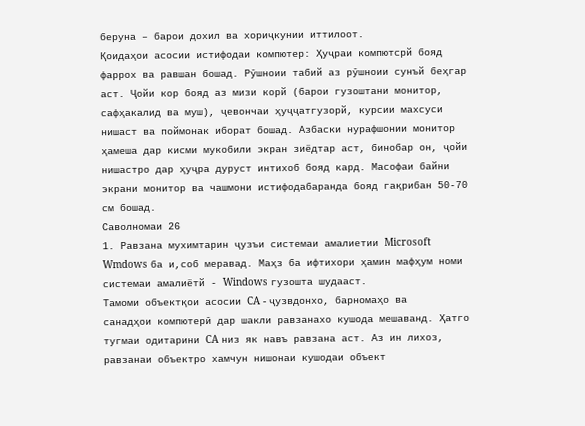беруна – барои дохил ва хориҷкунии иттилоот.
Қоидаҳои асосии истифодаи компютер: Ҳуҷраи компютсрй бояд фаррох ва равшан бошад. Рӯшноии табий аз рӯшноии сунъй беҳгар аст. Ҷойи кор бояд аз мизи корй (барои гузоштани монитор, сафҳакалид ва муш), ҷевончаи ҳуҷҷатгузорй, курсии махсуси нишаст ва поймонак иборат бошад. Азбаски нурафшонии монитор ҳамеша дар кисми мукобили экран зиёдтар аст, бинобар он, ҷойи нишастро дар ҳуҷра дуруст интихоб бояд кард. Масофаи байни экрани монитор ва чашмони истифодабаранда бояд гақрибан 50-70 см бошад.
Саволномаи 26
1. Равзана мухимтарин ҷузъи системаи амалиетии Microsoft Wmdows ба и,соб меравад. Маҳз ба ифтихори ҳамин мафҳум номи системаи амалиётй - Windows гузошта шудааст.
Тамоми объектқои асосии CA - ҷузвдонхо, барномаҳо ва санадҳои компютерӣ дар шакли равзанахо кушода мешаванд. Ҳатго тугмаи одитарини CA низ як навъ равзана аст. Аз ин лихоз, равзанаи объектро хамчун нишонаи кушодаи объект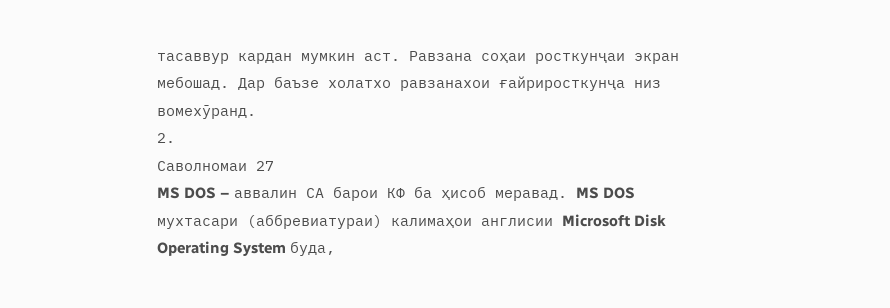тасаввур кардан мумкин аст. Равзана соҳаи росткунҷаи экран мебошад. Дар баъзе холатхо равзанахои ғайриросткунҷа низ вомехӯранд.
2.
Саволномаи 27
MS DOS – аввалин СА барои КФ ба ҳисоб меравад. MS DOS мухтасари (аббревиатураи) калимаҳои англисии Microsoft Disk Operating System буда,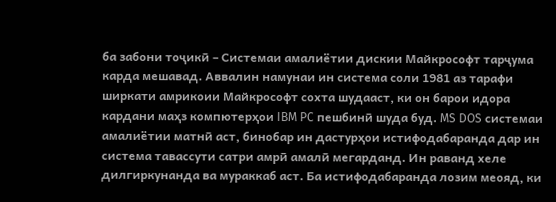ба забони тоҷикӣ – Системаи амалиётии дискии Майкрософт тарҷума карда мешавад. Аввалин намунаи ин система соли 1981 аз тарафи ширкати амрикоии Майкрософт сохта шудааст, ки он барои идора кардани маҳз компютерҳои IBM PC пешбинӣ шуда буд. MS DOS системаи амалиётии матнӣ аст, бинобар ин дастурҳои истифодабаранда дар ин система тавассути сатри амрӣ амалӣ мегарданд. Ин раванд хеле дилгиркунанда ва мураккаб аст. Ба истифодабаранда лозим меояд, ки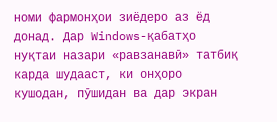номи фармонҳои зиёдеро аз ёд донад. Дар Windows-қабатҳо нуқтаи назари «равзанавӣ» татбиқ карда шудааст, ки онҳоро кушодан, пӯшидан ва дар экран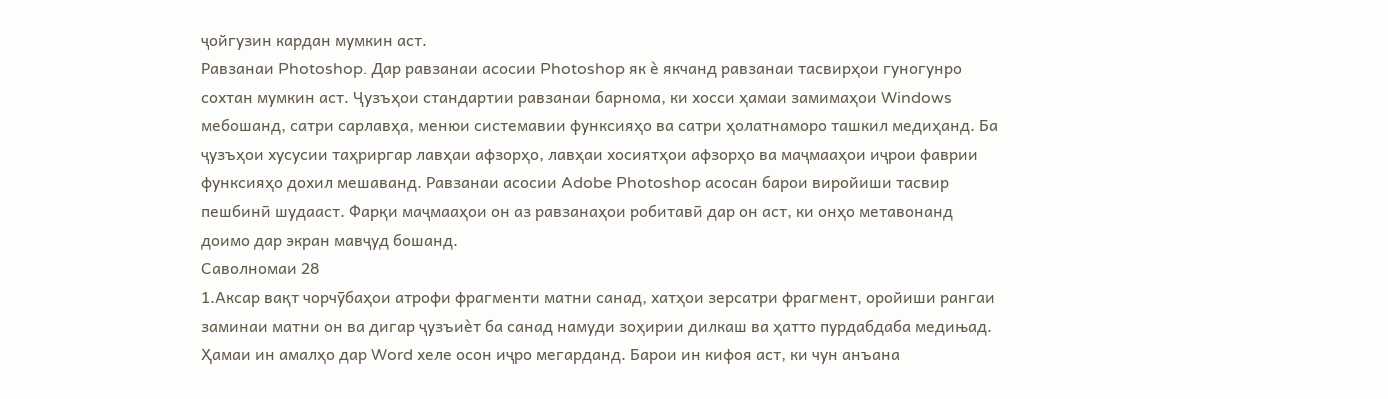ҷойгузин кардан мумкин аст.
Равзанаи Photoshop. Дар равзанаи асосии Photoshop як ѐ якчанд равзанаи тасвирҳои гуногунро сохтан мумкин аст. Ҷузъҳои стандартии равзанаи барнома, ки хосси ҳамаи замимаҳои Windows мебошанд, сатри сарлавҳа, менюи системавии функсияҳо ва сатри ҳолатнаморо ташкил медиҳанд. Ба ҷузъҳои хусусии таҳриргар лавҳаи афзорҳо, лавҳаи хосиятҳои афзорҳо ва маҷмааҳои иҷрои фаврии функсияҳо дохил мешаванд. Равзанаи асосии Adobe Photoshop асосан барои виройиши тасвир пешбинӣ шудааст. Фарқи маҷмааҳои он аз равзанаҳои робитавӣ дар он аст, ки онҳо метавонанд доимо дар экран мавҷуд бошанд.
Саволномаи 28
1.Аксар вақт чорчӯбаҳои атрофи фрагменти матни санад, хатҳои зерсатри фрагмент, оройиши рангаи заминаи матни он ва дигар ҷузъиѐт ба санад намуди зоҳирии дилкаш ва ҳатто пурдабдаба медињад. Ҳамаи ин амалҳо дар Word хеле осон иҷро мегарданд. Барои ин кифоя аст, ки чун анъана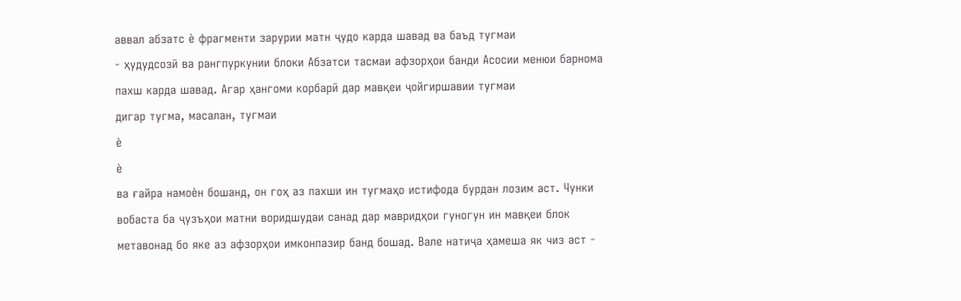аввал абзатс ѐ фрагменти зарурии матн ҷудо карда шавад ва баъд тугмаи
- ҳудудсозӣ ва рангпуркунии блоки Абзатси тасмаи афзорҳои банди Асосии менюи барнома пахш карда шавад. Агар ҳангоми корбарӣ дар мавқеи ҷойгиршавии тугмаи
дигар тугма, масалан, тугмаи
ѐ
ѐ
ва ғайра намоѐн бошанд, он гоҳ аз пахши ин тугмаҳо истифода бурдан лозим аст. Чунки вобаста ба ҷузъҳои матни воридшудаи санад дар мавридҳои гуногун ин мавқеи блок метавонад бо яке аз афзорҳои имконпазир банд бошад. Вале натиҷа ҳамеша як чиз аст -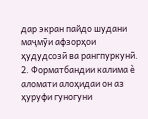дар экран пайдо шудани маҷмӯи афзорҳои ҳудудсозӣ ва рангпуркунӣ.
2. Форматбандии калима ѐ аломати алоҳидаи он аз ҳуруфи гуногуни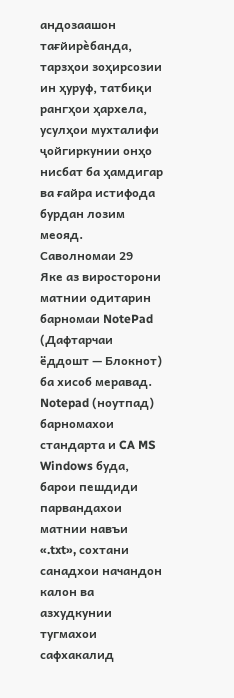андозаашон тағйирѐбанда, тарзҳои зоҳирсозии ин ҳуруф, татбиқи рангҳои ҳархела, усулҳои мухталифи ҷойгиркунии онҳо нисбат ба ҳамдигар ва ғайра истифода бурдан лозим меояд.
Саволномаи 29
Яке аз виросторони матнии одитарин барномаи NotePad (Дафтарчаи ёддошт — Блокнот) ба хисоб меравад. Notepad (ноутпад) барномахои стандарта и CA MS Windows буда, барои пешдиди парвандахои матнии навъи «.txt», сохтани санадхои начандон калон ва азхудкунии тугмахои сафхакалид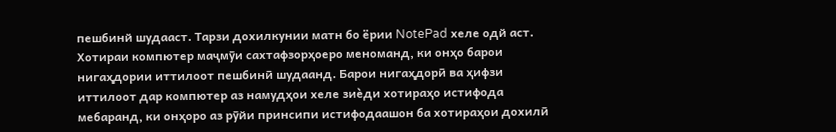пешбинй шудааст. Тарзи дохилкунии матн бо ёрии NotePad хеле одй аст.
Хотираи компютер маҷмӯи сахтафзорҳоеро меноманд, ки онҳо барои нигаҳдории иттилоот пешбинӣ шудаанд. Барои нигаҳдорӣ ва ҳифзи иттилоот дар компютер аз намудҳои хеле зиѐди хотираҳо истифода мебаранд, ки онҳоро аз рӯйи принсипи истифодаашон ба хотираҳои дохилӣ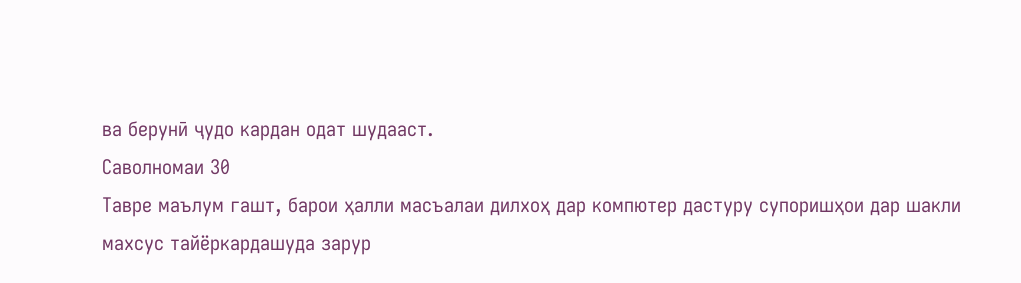ва берунӣ ҷудо кардан одат шудааст.
Саволномаи 30
Тавре маълум гашт, барои ҳалли масъалаи дилхоҳ дар компютер дастуру супоришҳои дар шакли махсус тайёркардашуда зарур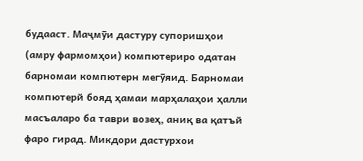будааст. Маҷмӯи дастуру супоришҳои (амру фармомҳои) компютериро одатан барномаи компютерн мегӯяид. Барномаи компютерй бояд ҳамаи марҳалаҳои ҳалли масъаларо ба таври возеҳ, аниқ ва қатъй фаро гирад. Микдори дастурхои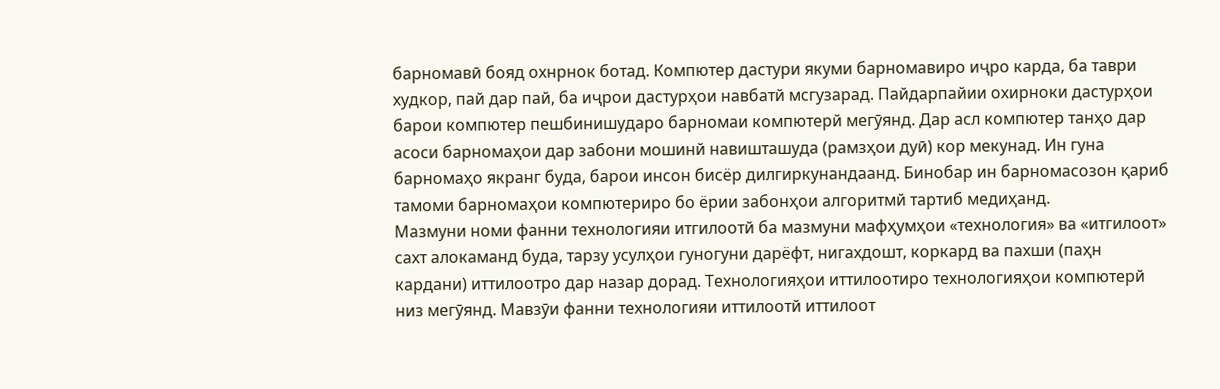барномавӣ бояд охнрнок ботад. Компютер дастури якуми барномавиро иҷро карда, ба таври худкор, пай дар пай, ба иҷрои дастурҳои навбатй мсгузарад. Пайдарпайии охирноки дастурҳои барои компютер пешбинишударо барномаи компютерй мегӯянд. Дар асл компютер танҳо дар асоси барномаҳои дар забони мошинй навишташуда (рамзҳои дуӣ) кор мекунад. Ин гуна барномаҳо якранг буда, барои инсон бисёр дилгиркунандаанд. Бинобар ин барномасозон қариб тамоми барномаҳои компютериро бо ёрии забонҳои алгоритмй тартиб медиҳанд.
Мазмуни номи фанни технологияи итгилоотй ба мазмуни мафҳумҳои «технология» ва «итгилоот» сахт алокаманд буда, тарзу усулҳои гуногуни дарёфт, нигахдошт, коркард ва пахши (паҳн кардани) иттилоотро дар назар дорад. Технологияҳои иттилоотиро технологияҳои компютерй низ мегӯянд. Мавзӯи фанни технологияи иттилоотй иттилоот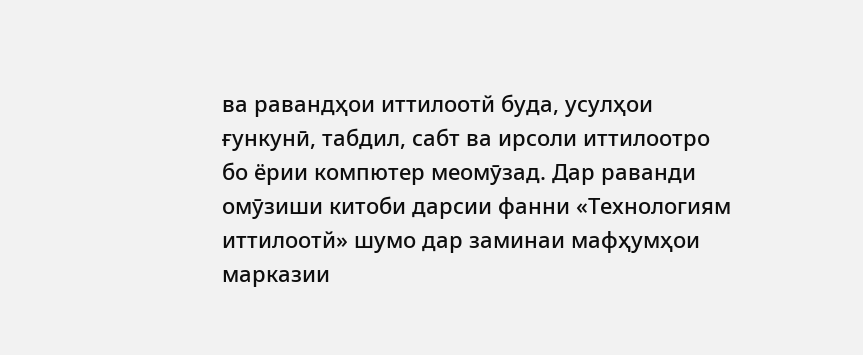ва равандҳои иттилоотй буда, усулҳои ғункунӣ, табдил, сабт ва ирсоли иттилоотро бо ёрии компютер меомӯзад. Дар раванди омӯзиши китоби дарсии фанни «Технологиям иттилоотй» шумо дар заминаи мафҳумҳои марказии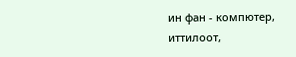ин фан - компютер, иттилоот,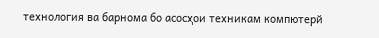технология ва барнома бо асосҳои техникам компютерй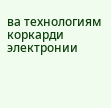ва технологиям коркарди электронии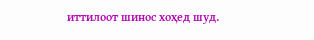иттилоот шинос хоҳед шуд.